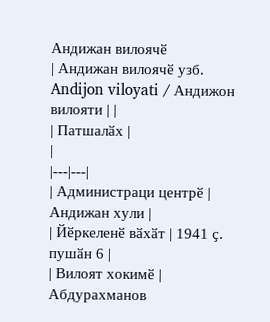Андижан вилоячӗ
| Андижан вилоячӗ узб. Andijon viloyati / Aндижон вилояти | |
| Патшалӑх |
|
|---|---|
| Администраци центрӗ | Андижан хули |
| Йӗркеленӗ вӑхӑт | 1941 ҫ. пушӑн 6 |
| Вилоят хокимӗ | Абдурахманов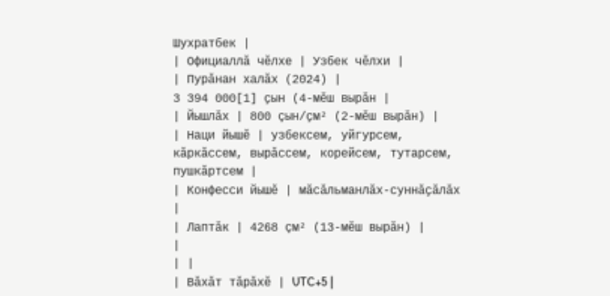Шухратбек |
| Официаллӑ чӗлхе | Узбек чӗлхи |
| Пурӑнан халӑх (2024) |
3 394 000[1] ҫын (4-мĕш вырăн |
| Йышлӑх | 800 çын/ҫм² (2-мĕш вырăн) |
| Наци йышӗ | узбексем, уйгурсем, кӑркӑссем, вырӑссем, корейсем, тутарсем, пушкӑртсем |
| Конфесси йышӗ | мӑсӑльманлӑх-суннӑҫӑлӑх |
| Лаптӑк | 4268 çм² (13-мĕш вырăн) |
|
| |
| Вӑхӑт тӑрӑхӗ | UTC+5 |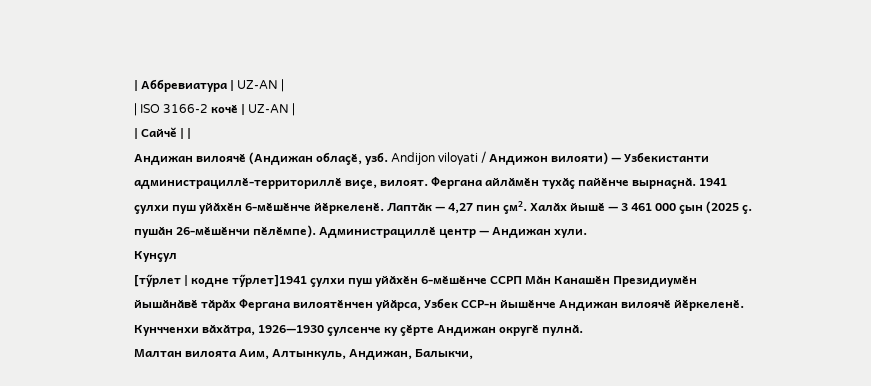| Аббревиатура | UZ-AN |
| ISO 3166-2 кочӗ | UZ-AN |
| Сайчĕ | |
Андижан вилоячӗ (Андижан облаҫӗ, узб. Andijon viloyati / Aндижон вилояти) — Узбекистанти администрациллӗ-территориллӗ виҫе, вилоят. Фергана айлӑмӗн тухӑҫ пайӗнче вырнаҫнӑ. 1941 ҫулхи пуш уйӑхӗн 6-мӗшӗнче йӗркеленӗ. Лаптӑк — 4,27 пин ҫм². Халӑх йышӗ — 3 461 000 ҫын (2025 ҫ. пушӑн 26-мӗшӗнчи пӗлӗмпе). Администрациллӗ центр — Андижан хули.
Кунҫул
[тӳрлет | кодне тӳрлет]1941 ҫулхи пуш уйӑхӗн 6-мӗшӗнче ССРП Мӑн Канашӗн Президиумӗн йышӑнӑвӗ тӑрӑх Фергана вилоятӗнчен уйӑрса, Узбек ССР-н йышӗнче Андижан вилоячӗ йӗркеленӗ. Кунчченхи вӑхӑтра, 1926—1930 ҫулсенче ку ҫӗрте Андижан округӗ пулнӑ.
Малтан вилоята Аим, Алтынкуль, Андижан, Балыкчи,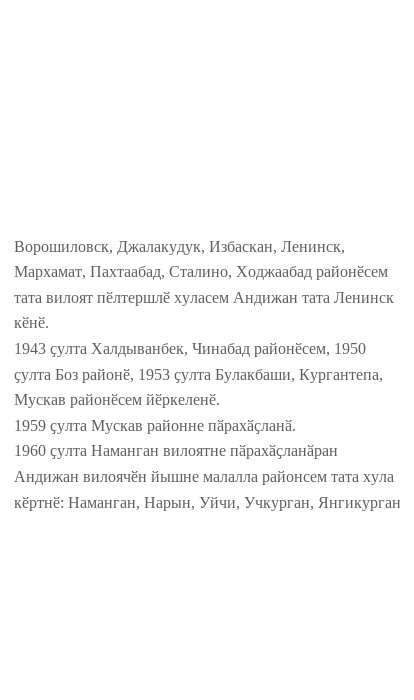Ворошиловск, Джалакудук, Избаскан, Ленинск, Мархамат, Пахтаабад, Сталино, Ходжаабад районӗсем тата вилоят пӗлтершлӗ хуласем Андижан тата Ленинск кӗнӗ.
1943 ҫулта Халдыванбек, Чинабад районӗсем, 1950 ҫулта Боз районӗ, 1953 ҫулта Булакбаши, Кургантепа, Мускав районӗсем йӗркеленӗ.
1959 ҫулта Мускав районне пӑрахӑҫланӑ.
1960 ҫулта Наманган вилоятне пӑрахӑҫланӑран Андижан вилоячӗн йышне малалла районсем тата хула кӗртнӗ: Наманган, Нарын, Уйчи, Учкурган, Янгикурган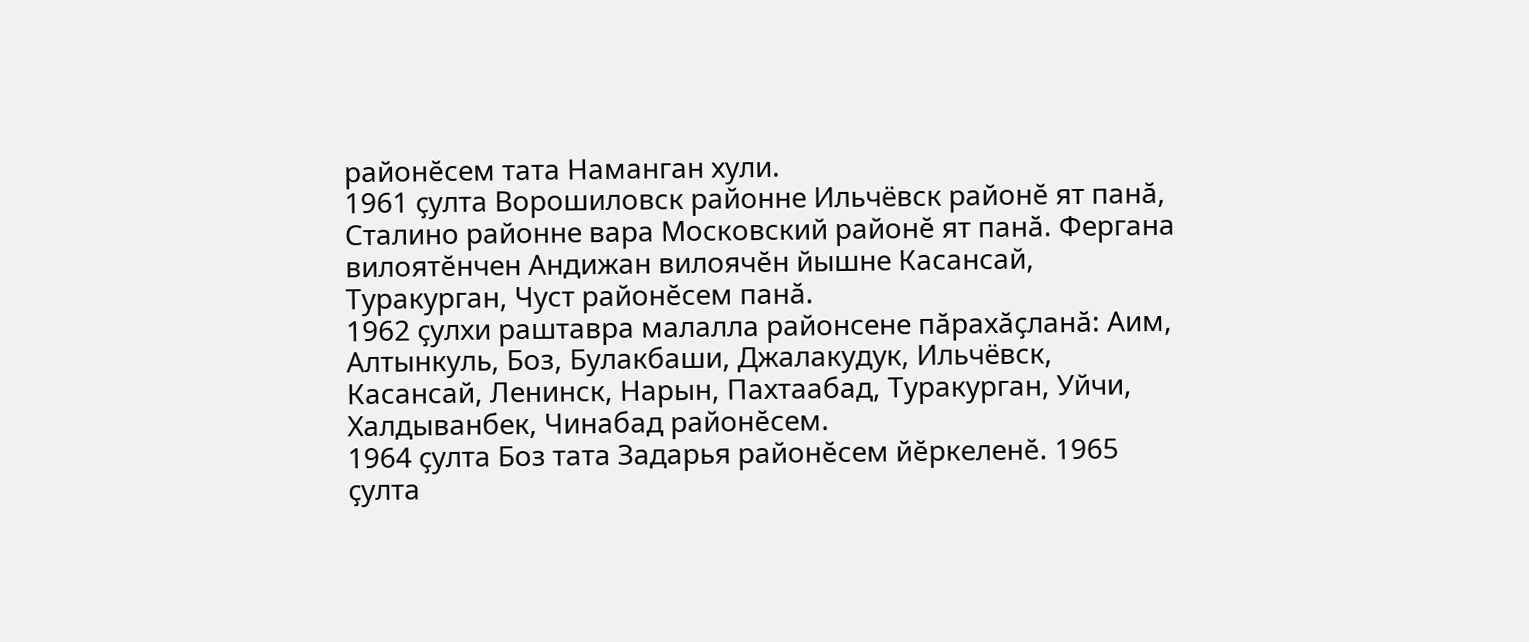районӗсем тата Наманган хули.
1961 ҫулта Ворошиловск районне Ильчёвск районӗ ят панӑ, Сталино районне вара Московский районӗ ят панӑ. Фергана вилоятӗнчен Андижан вилоячӗн йышне Касансай, Туракурган, Чуст районӗсем панӑ.
1962 ҫулхи раштавра малалла районсене пӑрахӑҫланӑ: Аим, Алтынкуль, Боз, Булакбаши, Джалакудук, Ильчёвск, Касансай, Ленинск, Нарын, Пахтаабад, Туракурган, Уйчи, Халдыванбек, Чинабад районӗсем.
1964 ҫулта Боз тата Задарья районӗсем йӗркеленӗ. 1965 ҫулта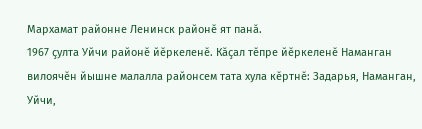Мархамат районне Ленинск районӗ ят панӑ.
1967 ҫулта Уйчи районӗ йӗркеленӗ. Кӑҫал тӗпре йӗркеленӗ Наманган вилоячӗн йышне малалла районсем тата хула кӗртнӗ: Задарья, Наманган, Уйчи,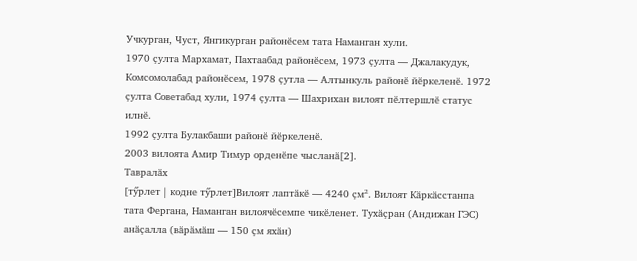Учкурган, Чуст, Янгикурган районӗсем тата Наманган хули.
1970 ҫулта Мархамат, Пахтаабад районӗсем, 1973 ҫулта — Джалакудук, Комсомолабад районӗсем, 1978 ҫутла — Алтынкуль районӗ йӗркеленӗ. 1972 ҫулта Советабад хули, 1974 ҫулта — Шахрихан вилоят пӗлтершлӗ статус илнӗ.
1992 ҫулта Булакбаши районӗ йӗркеленӗ.
2003 вилоята Амир Тимур орденӗпе чысланӑ[2].
Тавралӑх
[тӳрлет | кодне тӳрлет]Вилоят лаптӑкӗ — 4240 ҫм². Вилоят Кӑркӑсстанпа тата Фергана, Наманган вилоячӗсемпе чикӗленет. Тухӑҫран (Андижан ГЭС) анӑҫалла (вӑрӑмӑш — 150 ҫм яхӑн)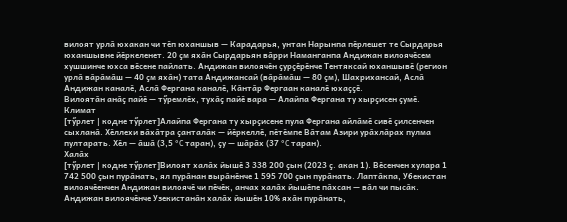вилоят урлӑ юхакан чи тӗп юханшыв — Карадарья, унтан Нарынпа пӗрлешет те Сырдарья юханшывне йӗркеленет. 20 ҫм яхӑн Сырдарьян вӑрри Наманганпа Андижан вилоячӗсем хушшинче юхса вӗсене пайлать. Андижан вилоячӗн ҫурҫӗрӗнче Тентяксай юханшывӗ (регион урлӑ вӑрӑмӑш — 40 ҫм яхӑн) тата Андижансай (вӑрӑмӑш — 80 ҫм), Шахрихансай, Аслӑ Андижан каналӗ, Аслӑ Фергана каналӗ, Кӑнтӑр Фергаан каналӗ юхаҫҫӗ.
Вилоятӑн анӑҫ пайӗ — тӳремлӗх, тухӑҫ пайӗ вара — Алайпа Фергана ту хырҫисен ҫумӗ.
Климат
[тӳрлет | кодне тӳрлет]Алайпа Фергана ту хырҫисене пула Фергана айлӑмӗ сивӗ ҫилсенчен сыхланӑ. Хӗллехи вӑхӑтра ҫанталӑк — йӗркеллӗ, пӗтӗмпе Вӑтам Азири урӑхлӑрах пулма пултарать. Хӗл — ӑшӑ (3,5 °C таран), ҫу — шӑрӑх (37 °C таран).
Халӑх
[тӳрлет | кодне тӳрлет]Вилоят халӑх йышӗ 3 338 200 ҫын (2023 ҫ. акан 1). Вӗсенчен хулара 1 742 500 ҫын пурӑнать, ял пурӑнан вырӑнӗнче 1 595 700 ҫын пурӑнать. Лаптӑкпа, Убекистан вилоячӗенчен Андижан вилоячӗ чи пӗчӗк, анчах халӑх йышӗпе пӑхсан — вӑл чи пысӑк. Андижан вилоячӗнче Узекистанӑн халӑх йышӗн 10% яхӑн пурӑнать,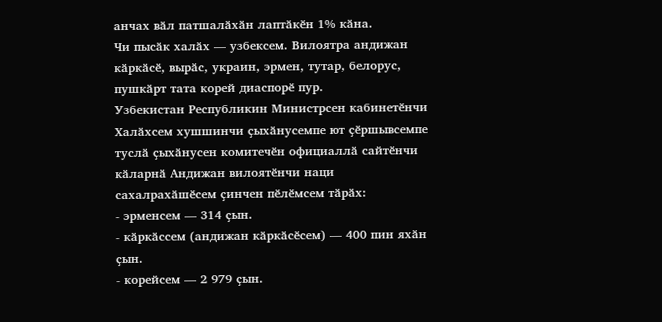анчах вӑл патшалӑхӑн лаптӑкӗн 1% кӑна.
Чи пысӑк халӑх — узбексем. Вилоятра андижан кӑркӑсӗ, вырӑс, украин, эрмен, тутар, белорус, пушкӑрт тата корей диаспорӗ пур.
Узбекистан Республикин Министрсен кабинетӗнчи Халӑхсем хушшинчи ҫыхӑнусемпе ют ҫӗршывсемпе туслӑ ҫыхӑнусен комитечӗн официаллӑ сайтӗнчи кӑларнӑ Андижан вилоятӗнчи наци сахалрахӑшӗсем ҫинчен пӗлӗмсем тӑрӑх:
- эрменсем — 314 ҫын.
- кӑркӑссем (андижан кӑркӑсӗсем) — 400 пин яхӑн ҫын.
- корейсем — 2 979 ҫын.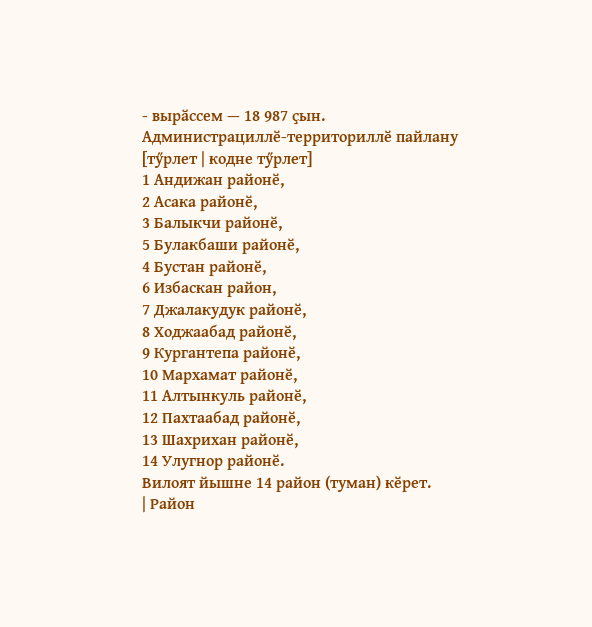- вырӑссем — 18 987 ҫын.
Администрациллӗ-территориллӗ пайлану
[тӳрлет | кодне тӳрлет]
1 Андижан районӗ,
2 Асака районӗ,
3 Балыкчи районӗ,
5 Булакбаши районӗ,
4 Бустан районӗ,
6 Избаскан район,
7 Джалакудук районӗ,
8 Ходжаабад районӗ,
9 Кургантепа районӗ,
10 Мархамат районӗ,
11 Алтынкуль районӗ,
12 Пахтаабад районӗ,
13 Шахрихан районӗ,
14 Улугнор районӗ.
Вилоят йышне 14 район (туман) кӗрет.
| Район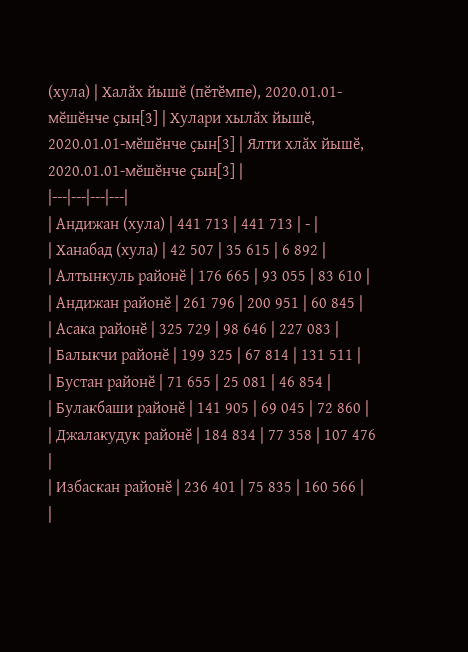(хула) | Халӑх йышӗ (пӗтӗмпе), 2020.01.01-мӗшӗнче ҫын[3] | Хулари хылӑх йышӗ, 2020.01.01-мӗшӗнче ҫын[3] | Ялти хлӑх йышӗ, 2020.01.01-мӗшӗнче ҫын[3] |
|---|---|---|---|
| Андижан (хула) | 441 713 | 441 713 | - |
| Ханабад (хула) | 42 507 | 35 615 | 6 892 |
| Алтынкуль районӗ | 176 665 | 93 055 | 83 610 |
| Андижан районӗ | 261 796 | 200 951 | 60 845 |
| Асака районӗ | 325 729 | 98 646 | 227 083 |
| Балыкчи районӗ | 199 325 | 67 814 | 131 511 |
| Бустан районӗ | 71 655 | 25 081 | 46 854 |
| Булакбаши районӗ | 141 905 | 69 045 | 72 860 |
| Джалакудук районӗ | 184 834 | 77 358 | 107 476 |
| Избаскан районӗ | 236 401 | 75 835 | 160 566 |
|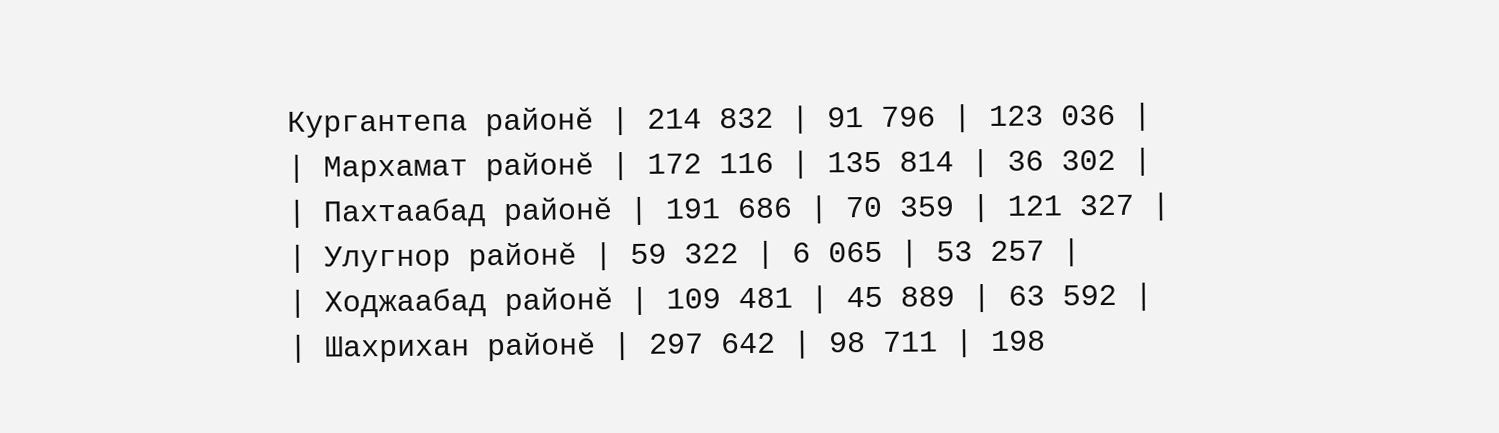Кургантепа районӗ | 214 832 | 91 796 | 123 036 |
| Мархамат районӗ | 172 116 | 135 814 | 36 302 |
| Пахтаабад районӗ | 191 686 | 70 359 | 121 327 |
| Улугнор районӗ | 59 322 | 6 065 | 53 257 |
| Ходжаабад районӗ | 109 481 | 45 889 | 63 592 |
| Шахрихан районӗ | 297 642 | 98 711 | 198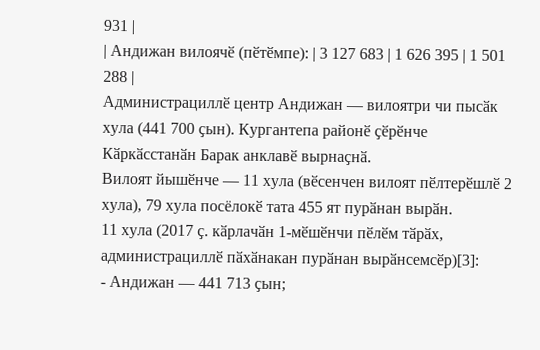931 |
| Андижан вилоячӗ (пӗтӗмпе): | 3 127 683 | 1 626 395 | 1 501 288 |
Администрациллӗ центр Андижан — вилоятри чи пысӑк хула (441 700 ҫын). Кургантепа районӗ ҫӗрӗнче Кӑркӑсстанӑн Барак анклавӗ вырнаҫнӑ.
Вилоят йышӗнче — 11 хула (вӗсенчен вилоят пӗлтерӗшлӗ 2 хула), 79 хула посёлокӗ тата 455 ят пурӑнан вырӑн.
11 хула (2017 ҫ. кӑрлачӑн 1-мӗшӗнчи пӗлӗм тӑрӑх, администрациллӗ пӑхӑнакан пурӑнан вырӑнсемсӗр)[3]:
- Андижан — 441 713 ҫын;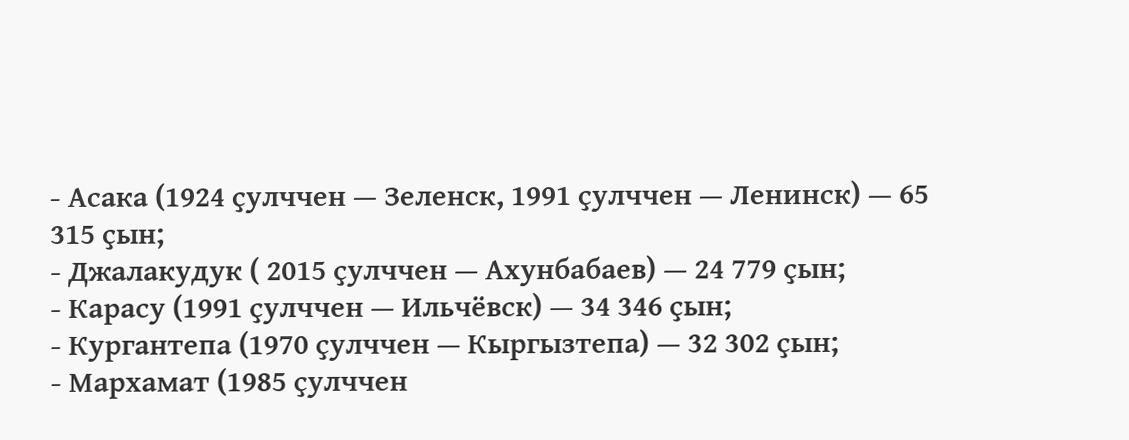- Асака (1924 ҫулччен — Зеленск, 1991 ҫулччен — Ленинск) — 65 315 ҫын;
- Джалакудук ( 2015 ҫулччен — Ахунбабаев) — 24 779 ҫын;
- Карасу (1991 ҫулччен — Ильчёвск) — 34 346 ҫын;
- Кургантепа (1970 ҫулччен — Кыргызтепа) — 32 302 ҫын;
- Мархамат (1985 ҫулччен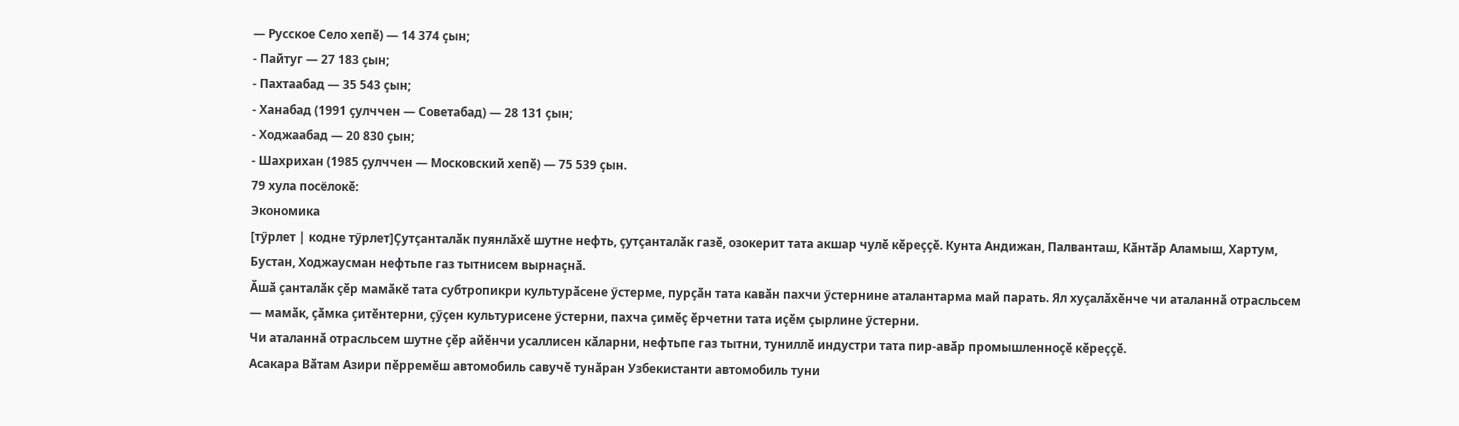— Русское Село хепӗ) — 14 374 ҫын;
- Пайтуг — 27 183 ҫын;
- Пахтаабад — 35 543 ҫын;
- Ханабад (1991 ҫулччен — Советабад) — 28 131 ҫын;
- Ходжаабад — 20 830 ҫын;
- Шахрихан (1985 ҫулччен — Московский хепӗ) — 75 539 ҫын.
79 хула посёлокӗ:
Экономика
[тӳрлет | кодне тӳрлет]Ҫутҫанталӑк пуянлӑхӗ шутне нефть, ҫутҫанталӑк газӗ, озокерит тата акшар чулӗ кӗреҫҫӗ. Кунта Андижан, Палванташ, Кӑнтӑр Аламыш, Хартум, Бустан, Ходжаусман нефтьпе газ тытнисем вырнаҫнӑ.
Ӑшӑ ҫанталӑк ҫӗр мамӑкӗ тата субтропикри культурӑсене ӳстерме, пурҫӑн тата кавӑн пахчи ӳстернине аталантарма май парать. Ял хуҫалӑхӗнче чи аталаннӑ отрасльсем — мамӑк, ҫӑмка ҫитӗнтерни, ҫӳҫен культурисене ӳстерни, пахча ҫимӗҫ ӗрчетни тата иҫӗм ҫырлине ӳстерни.
Чи аталаннӑ отрасльсем шутне ҫӗр айӗнчи усаллисен кӑларни, нефтьпе газ тытни, туниллӗ индустри тата пир-авӑр промышленноҫӗ кӗреҫҫӗ.
Асакара Вӑтам Азири пӗрремӗш автомобиль савучӗ тунӑран Узбекистанти автомобиль туни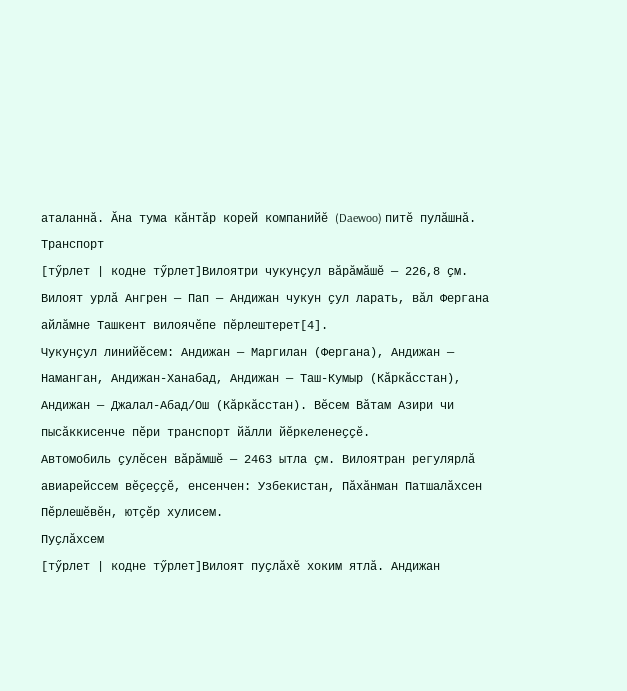аталаннӑ. Ӑна тума кӑнтӑр корей компанийӗ (Daewoo) питӗ пулӑшнӑ.
Транспорт
[тӳрлет | кодне тӳрлет]Вилоятри чукунҫул вӑрӑмӑшӗ — 226,8 ҫм. Вилоят урлӑ Ангрен — Пап — Андижан чукун ҫул ларать, вӑл Фергана айлӑмне Ташкент вилоячӗпе пӗрлештерет[4].
Чукунҫул линийӗсем: Андижан — Маргилан (Фергана), Андижан — Наманган, Андижан-Ханабад, Андижан — Таш-Кумыр (Кӑркӑсстан), Андижан — Джалал-Абад/Ош (Кӑркӑсстан). Вӗсем Вӑтам Азири чи пысӑккисенче пӗри транспорт йӑлли йӗркеленеҫҫӗ.
Автомобиль ҫулӗсен вӑрӑмшӗ — 2463 ытла ҫм. Вилоятран регулярлӑ авиарейссем вӗҫеҫҫӗ, енсенчен: Узбекистан, Пӑхӑнман Патшалӑхсен Пӗрлешӗвӗн, ютҫӗр хулисем.
Пуҫлӑхсем
[тӳрлет | кодне тӳрлет]Вилоят пуҫлӑхӗ хоким ятлӑ. Андижан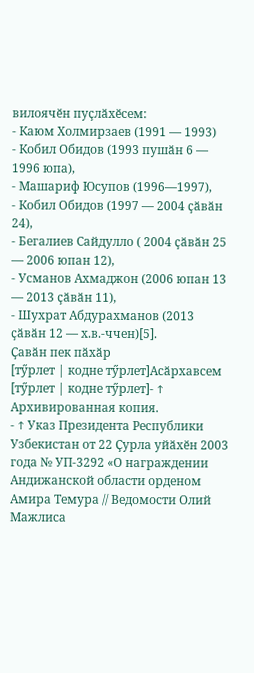вилоячӗн пуҫлӑхӗсем:
- Каюм Холмирзаев (1991 — 1993)
- Кобил Обидов (1993 пушӑн 6 — 1996 юпа),
- Машариф Юсупов (1996—1997),
- Кобил Обидов (1997 — 2004 ҫӑвӑн 24),
- Бегалиев Сайдулло ( 2004 ҫӑвӑн 25 — 2006 юпан 12),
- Усманов Ахмаджон (2006 юпан 13 — 2013 ҫӑвӑн 11),
- Шухрат Абдурахманов (2013 ҫӑвӑн 12 — х.в.-ччен)[5].
Ҫавӑн пек пӑхӑр
[тӳрлет | кодне тӳрлет]Асӑрхавсем
[тӳрлет | кодне тӳрлет]- ↑ Архивированная копия.
- ↑ Указ Президента Республики Узбекистан от 22 Ҫурла уйӑхӗн 2003 года № УП-3292 «О награждении Андижанской области орденом Амира Темура // Ведомости Олий Мажлиса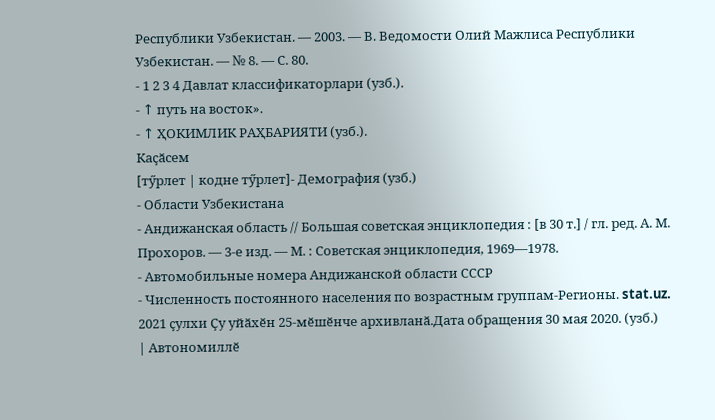Республики Узбекистан. — 2003. — В. Ведомости Олий Мажлиса Республики Узбекистан. — № 8. — С. 80.
- 1 2 3 4 Давлат классификаторлари (узб.).
- ↑ путь на восток».
- ↑ ҲОКИМЛИК РАҲБАРИЯТИ (узб.).
Каҫӑсем
[тӳрлет | кодне тӳрлет]- Демография (узб.)
- Области Узбекистана
- Андижанская область // Большая советская энциклопедия : [в 30 т.] / гл. ред. А. М. Прохоров. — 3-е изд. — М. : Советская энциклопедия, 1969—1978.
- Автомобильные номера Андижанской области СССР
- Численность постоянного населения по возрастным группам-Регионы. stat.uz. 2021 ҫулхи Ҫу уйӑхӗн 25-мӗшӗнче архивланӑ.Дата обращения 30 мая 2020. (узб.)
| Автономиллӗ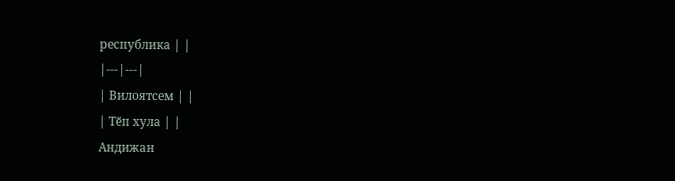республика | |
|---|---|
| Вилоятсем | |
| Тӗп хула | |
Андижан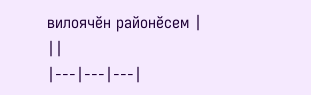вилоячӗн районӗсем |
||
|---|---|---|